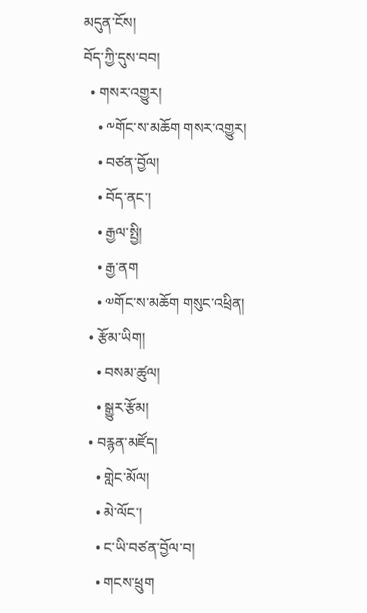མདུན་ངོས།
བོད་ཀྱི་དུས་བབ།
  • གསར་འགྱུར།
    • ༸གོང་ས་མཆོག གསར་འགྱུར།
    • བཙན་བྱོལ།
    • བོད་ནང་།
    • རྒྱལ་སྤྱི།
    • རྒྱ་ནག
    • ༧གོང་ས་མཆོག གསུང་འཕྲིན།
  • རྩོམ་ཡིག།
    • བསམ་ཚུལ།
    • སྒྱུར་རྩོམ།
  • བརྙན་མཛོད།
    • གླེང་མོལ།
    • མེ་ལོང་།
    • ང་ཡི་བཙན་བྱོལ་བ།
    • གངས་ཕྲུག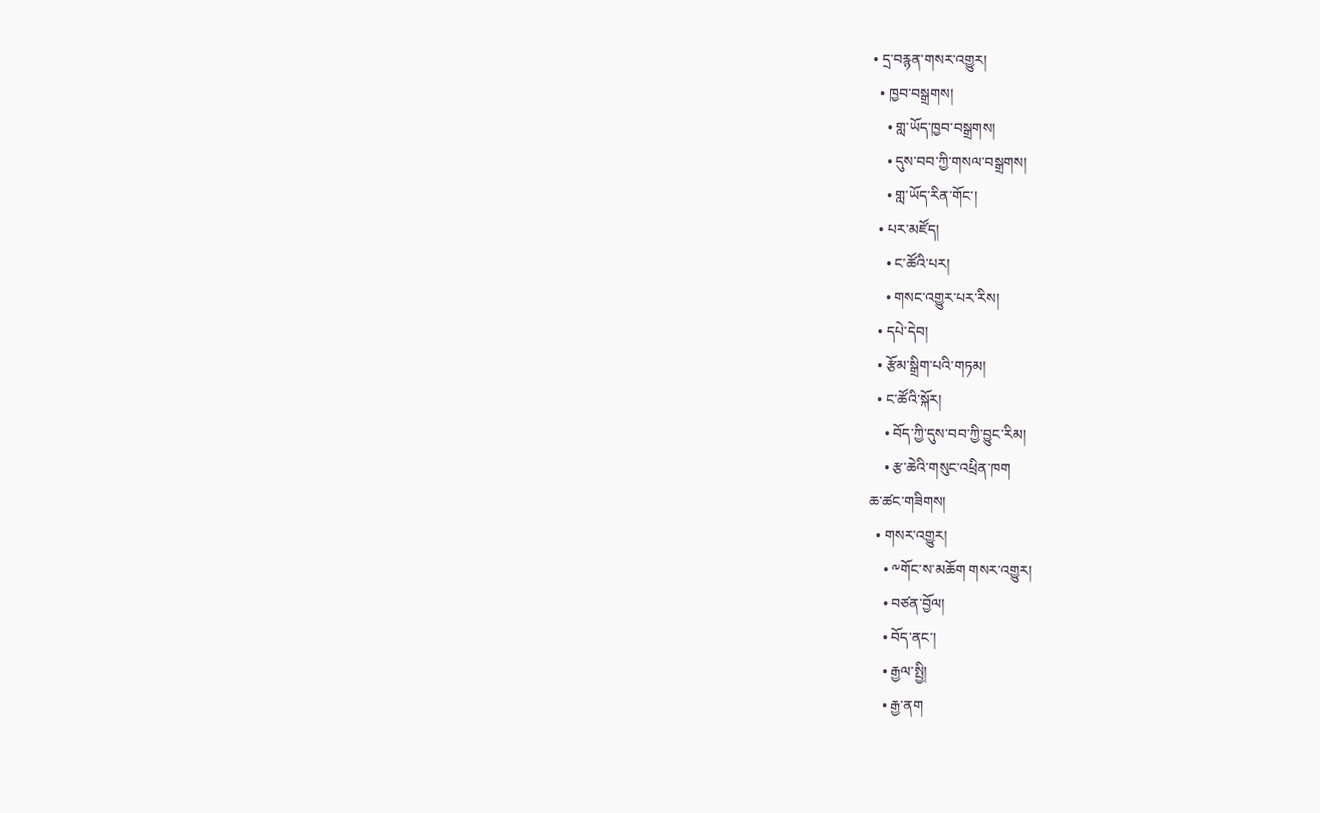• དྲ་བརྙན་གསར་འགྱུར།
  • ཁྱབ་བསྒྲགས།
    • གླ་ཡོད་ཁྱབ་བསྒྲགས།
    • དུས་བབ་ཀྱི་གསལ་བསྒྲགས།
    • གླ་ཡོད་རིན་གོང་།
  • པར་མཛོད།
    • ང་ཚོའི་པར།
    • གསང་འགྱུར་པར་རིས།
  • དཔེ་དེབ།
  • རྩོམ་སྒྲིག་པའི་གཏམ།
  • ང་ཚོའི་སྐོར།
    • བོད་ཀྱི་དུས་བབ་ཀྱི་བྱུང་རིམ།
    • རྩ་ཆེའི་གསུང་འཕྲིན་ཁག
ཆ་ཚང་གཟིགས།
  • གསར་འགྱུར།
    • ༸གོང་ས་མཆོག གསར་འགྱུར།
    • བཙན་བྱོལ།
    • བོད་ནང་།
    • རྒྱལ་སྤྱི།
    • རྒྱ་ནག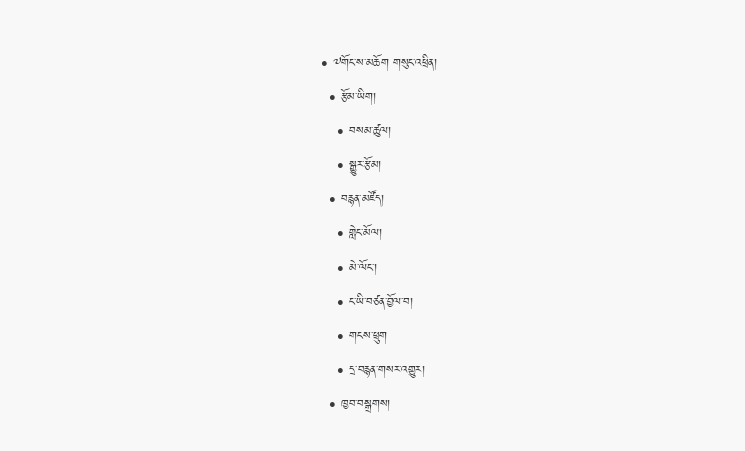• ༧གོང་ས་མཆོག གསུང་འཕྲིན།
  • རྩོམ་ཡིག།
    • བསམ་ཚུལ།
    • སྒྱུར་རྩོམ།
  • བརྙན་མཛོད།
    • གླེང་མོལ།
    • མེ་ལོང་།
    • ང་ཡི་བཙན་བྱོལ་བ།
    • གངས་ཕྲུག
    • དྲ་བརྙན་གསར་འགྱུར།
  • ཁྱབ་བསྒྲགས།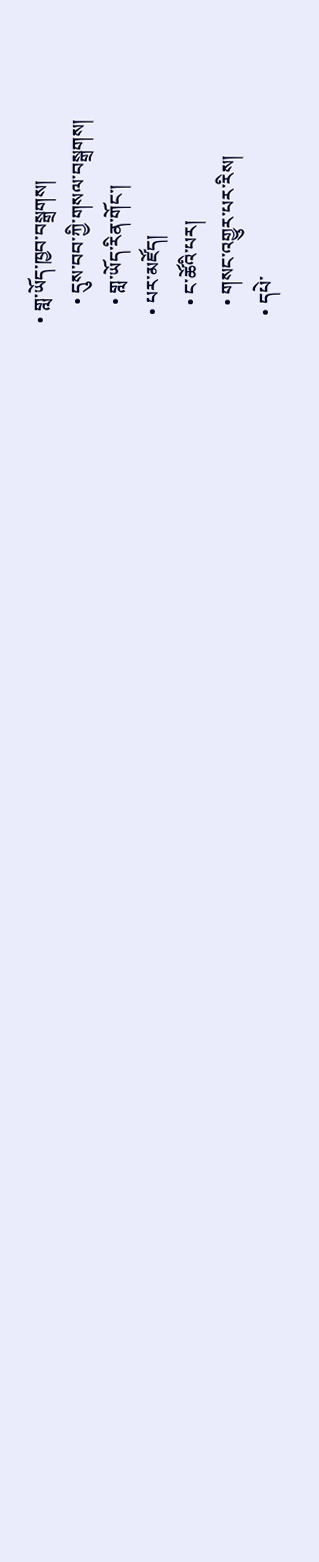• གླ་ཡོད་ཁྱབ་བསྒྲགས།
    • དུས་བབ་ཀྱི་གསལ་བསྒྲགས།
    • གླ་ཡོད་རིན་གོང་།
  • པར་མཛོད།
    • ང་ཚོའི་པར།
    • གསང་འགྱུར་པར་རིས།
  • དཔེ་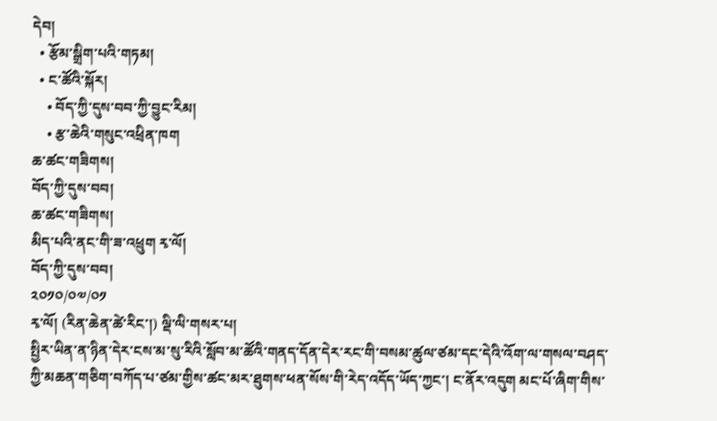དེབ།
  • རྩོམ་སྒྲིག་པའི་གཏམ།
  • ང་ཚོའི་སྐོར།
    • བོད་ཀྱི་དུས་བབ་ཀྱི་བྱུང་རིམ།
    • རྩ་ཆེའི་གསུང་འཕྲིན་ཁག
ཆ་ཚང་གཟིགས།
བོད་ཀྱི་དུས་བབ།
ཆ་ཚང་གཟིགས།
མིད་པའི་ནང་གི་ཟ་འཕྲུག རྭ་ལོ།
བོད་ཀྱི་དུས་བབ།
༢༠༡༠/༠༧/༠༡
རྭ་ལོ། (རིན་ཆེན་ཚེ་རིང་།) ལྡི་ལི་གསར་པ།
སྤྱིར་ཡིན་ན་ཉིན་དེར་ངས་མ་སུ་རིའི་སློབ་མ་ཚོའི་གནད་དོན་དེར་རང་གི་བསམ་ཚུལ་ཙམ་དང་དེའི་འོག་ལ་གསལ་བཤད་ཀྱི་མཆན་གཅིག་བཀོད་པ་ཙམ་གྱིས་ཚང་མར་ཐུགས་ཕན་སོས་གི་རེད་འདོད་ཡོད་ཀྱང་། ང་ནོར་འདུག མང་པོ་ཞིག་གིས་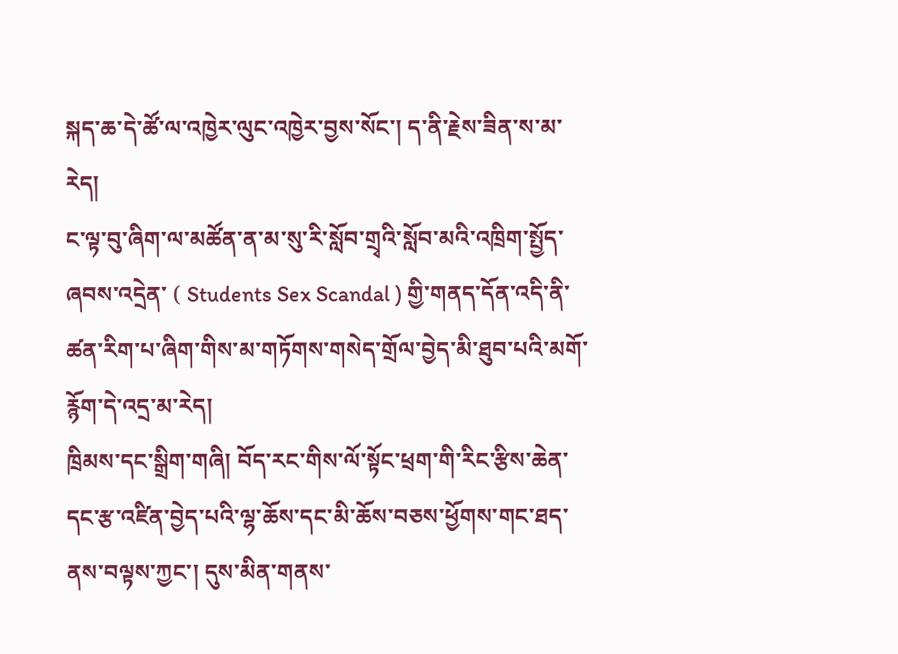སྐད་ཆ་དེ་ཚོ་ལ་འཁྱེར་ལུང་འཁྱེར་བྱས་སོང་། ད་ནི་རྗེས་ཟིན་ས་མ་རེད།
ང་ལྟ་བུ་ཞིག་ལ་མཚོན་ན་མ་སུ་རི་སློབ་གྲྭའི་སློབ་མའི་འཁྲིག་སྤྱོད་ཞབས་འདྲེན་ ( Students Sex Scandal ) གྱི་གནད་དོན་འདི་ནི་ཚན་རིག་པ་ཞིག་གིས་མ་གཏོགས་གསེད་གྲོལ་བྱེད་མི་ཐུབ་པའི་མགོ་རྙོག་དེ་འདྲ་མ་རེད།
ཁྲིམས་དང་སྒྲིག་གཞི། བོད་རང་གིས་ལོ་སྟོང་ཕྲག་གི་རིང་རྩིས་ཆེན་དང་རྩ་འཛིན་བྱེད་པའི་ལྷ་ཆོས་དང་མི་ཆོས་བཅས་ཕྱོགས་གང་ཐད་ནས་བལྟས་ཀྱང་། དུས་མིན་གནས་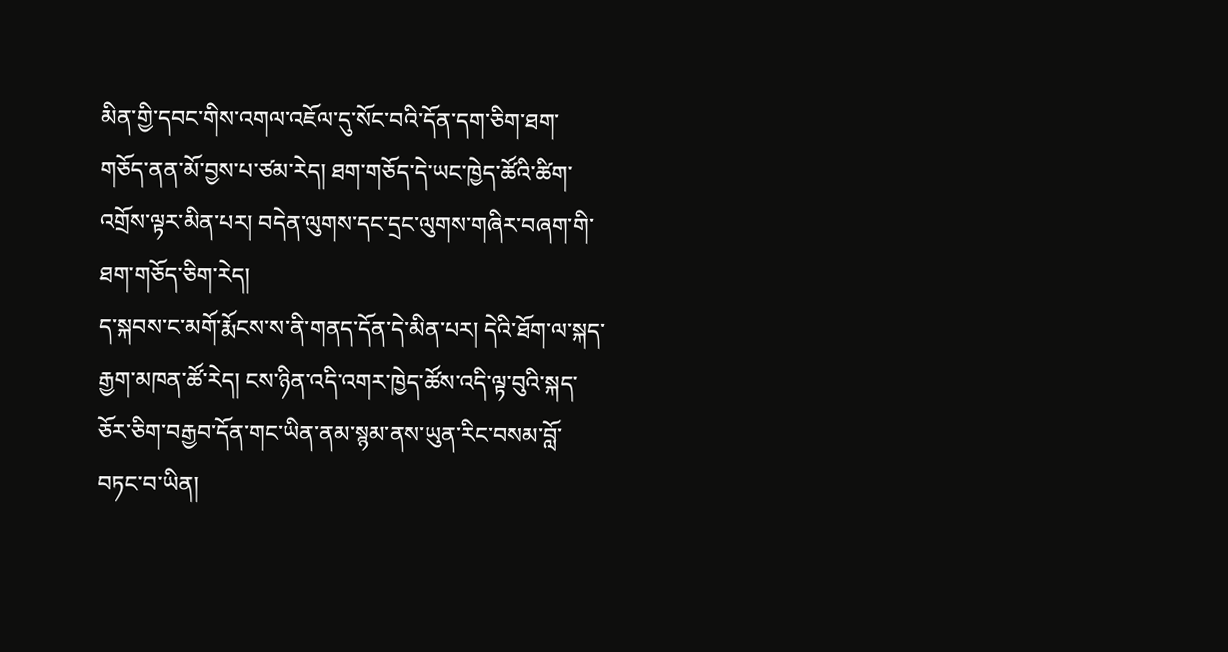མིན་གྱི་དབང་གིས་འགལ་འཇོལ་དུ་སོང་བའི་དོན་དག་ཅིག་ཐག་གཅོད་ནན་མོ་བྱས་པ་ཙམ་རེད། ཐག་གཅོད་དེ་ཡང་ཁྱེད་ཚོའི་ཚིག་འགྲོས་ལྟར་མིན་པར། བདེན་ལུགས་དང་དྲང་ལུགས་གཞིར་བཞག་གི་ཐག་གཅོད་ཅིག་རེད།
ད་སྐབས་ང་མགོ་རྨོངས་ས་ནི་གནད་དོན་དེ་མིན་པར། དེའི་ཐོག་ལ་སྐད་རྒྱག་མཁན་ཚོ་རེད། ངས་ཉིན་འདི་འགར་ཁྱེད་ཚོས་འདི་ལྟ་བུའི་སྐད་ཅོར་ཅིག་བརྒྱབ་དོན་གང་ཡིན་ནམ་སྙམ་ནས་ཡུན་རིང་བསམ་བློ་བཏང་བ་ཡིན།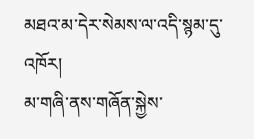མཐའ་མ་དེར་སེམས་ལ་འདི་སྙམ་དུ་འཁོར།
མ་གཞི་ནས་གཞོན་སྐྱེས་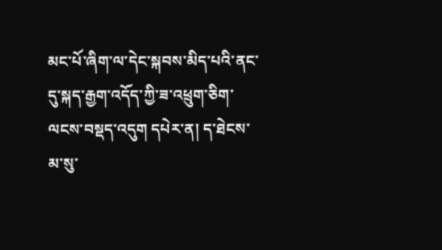མང་པོ་ཞིག་ལ་དེང་སྐབས་མིད་པའི་ནང་དུ་སྐད་རྒྱག་འདོད་ཀྱི་ཟ་འཕྲུག་ཅིག་ལངས་བསྡད་འདུག དཔེར་ན། ད་ཐེངས་མ་སུ་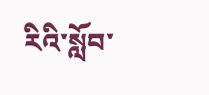རིའི་སློབ་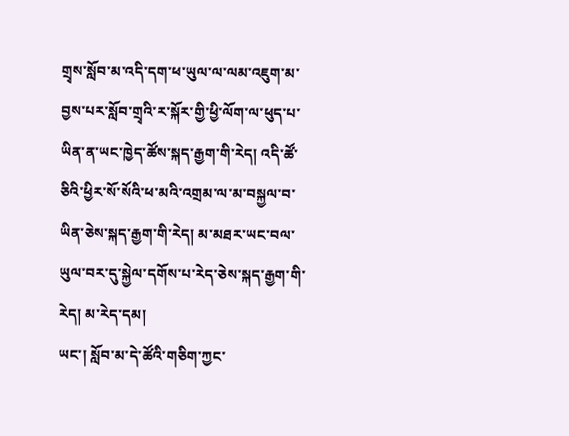གྲྭས་སློབ་མ་འདི་དག་ཕ་ཡུལ་ལ་ལམ་འཇུག་མ་བྱས་པར་སློབ་གྲྭའི་ར་སྐོར་གྱི་ཕྱི་ལོག་ལ་ཕུད་པ་ཡིན་ན་ཡང་ཁྱེད་ཚོས་སྐད་རྒྱག་གི་རེད། འདི་ཚོ་ཅིའི་ཕྱིར་སོ་སོའི་ཕ་མའི་འགྲམ་ལ་མ་བསྐྱལ་བ་ཡིན་ཅེས་སྐད་རྒྱག་གི་རེད། མ་མཐར་ཡང་བལ་ཡུལ་བར་དུ་སྐྱེལ་དགོས་པ་རེད་ཅེས་སྐད་རྒྱག་གི་རེད། མ་རེད་དམ།
ཡང་། སློབ་མ་དེ་ཚོའི་གཅིག་ཀྱང་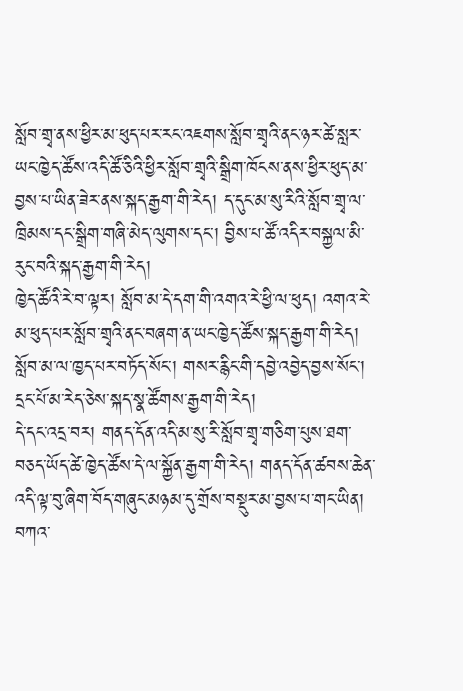སློབ་གྲྭ་ནས་ཕྱིར་མ་ཕུད་པར་རང་འཇགས་སློབ་གྲྭའི་ནང་ཉར་ཚེ་སླར་ཡང་ཁྱེད་ཚོས་འདི་ཚོ་ཅིའི་ཕྱིར་སློབ་གྲྭའི་སྒྲིག་ཁོངས་ནས་ཕྱིར་ཕུད་མ་བྱས་པ་ཡིན་ཟེར་ནས་སྐད་རྒྱག་གི་རེད། ད་དུང་མ་སུ་རིའི་སློབ་གྲྭ་ལ་ཁྲིམས་དང་སྒྲིག་གཞི་མེད་ལུགས་དང་། བྱིས་པ་ཚོ་འདིར་བསྐྱལ་མི་རུང་བའི་སྐད་རྒྱག་གི་རེད།
ཁྱེད་ཚོའི་རེ་བ་ལྟར། སློབ་མ་དེ་དག་གི་འགའ་རེ་ཕྱི་ལ་ཕུད། འགའ་རེ་མ་ཕུད་པར་སློབ་གྲྭའི་ནང་བཞག་ན་ཡང་ཁྱེད་ཚོས་སྐད་རྒྱག་གི་རེད། སློབ་མ་ལ་ཁྱད་པར་བཏོད་སོང་། གསར་རྙིང་གི་དབྱེ་འབྱེད་བྱས་སོང་། དྲང་པོ་མ་རེད་ཅེས་སྐད་སྣ་ཚོགས་རྒྱག་གི་རེད།
དེ་དང་འདྲ་བར། གནད་དོན་འདི་མ་སུ་རི་སློབ་གྲྭ་གཅིག་པུས་ཐག་བཅད་ཡོད་ཚེ་ཁྱེད་ཚོས་དེ་ལ་སྐྱོན་རྒྱག་གི་རེད། གནད་དོན་ཚབས་ཆེན་འདི་ལྟ་བུ་ཞིག་བོད་གཞུང་མཉམ་དུ་གྲོས་བསྡུར་མ་བྱས་པ་གང་ཡིན། བཀའ་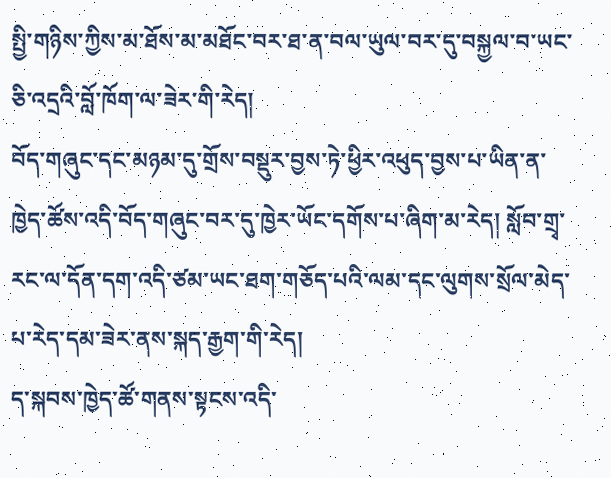སྤྱི་གཉིས་ཀྱིས་མ་ཐོས་མ་མཐོང་བར་ཐ་ན་བལ་ཡུལ་བར་དུ་བསྐྱལ་བ་ཡང་ཅི་འདྲའི་བློ་ཁོག་ལ་ཟེར་གི་རེད།
བོད་གཞུང་དང་མཉམ་དུ་གྲོས་བསྡུར་བྱས་ཏེ་ཕྱིར་འཕུད་བྱས་པ་ཡིན་ན་ཁྱེད་ཚོས་འདི་བོད་གཞུང་བར་དུ་ཁྱེར་ཡོང་དགོས་པ་ཞིག་མ་རེད། སློབ་གྲྭ་རང་ལ་དོན་དག་འདི་ཙམ་ཡང་ཐག་གཅོད་པའི་ལམ་དང་ལུགས་སྲོལ་མེད་པ་རེད་དམ་ཟེར་ནས་སྐད་རྒྱག་གི་རེད།
ད་སྐབས་ཁྱེད་ཚོ་གནས་སྟངས་འདི་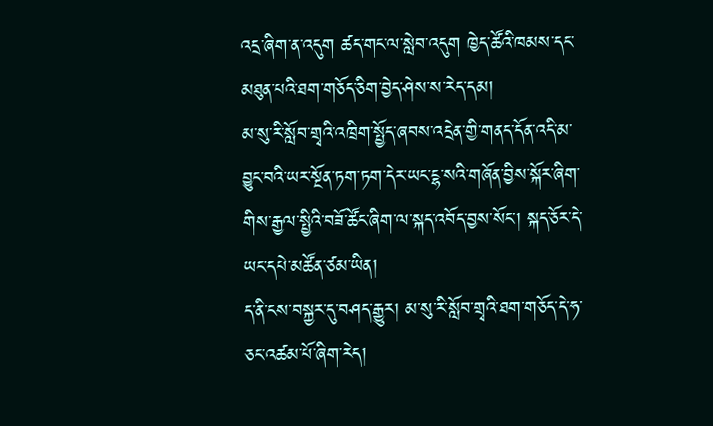འདྲ་ཞིག་ན་འདུག ཚད་གང་ལ་སླེབ་འདུག ཁྱེད་ཚོའི་ཁམས་དང་མཐུན་པའི་ཐག་གཅོད་ཅིག་བྱེད་ཤེས་ས་རེད་དམ།
མ་སུ་རི་སློབ་གྲྭའི་འཁྲིག་སྤྱོད་ཞབས་འདྲེན་གྱི་གནད་དོན་འདི་མ་བྱུང་བའི་ཡར་སྔོན་ཏག་ཏག་དེར་ཡང་ངྷ་སའི་གཞོན་བྱིས་སྐོར་ཞིག་གིས་རྒྱལ་སྤྱིའི་བཟོ་ཚོང་ཞིག་ལ་སྐད་འབོད་བྱས་སོང་། སྐད་ཅོར་དེ་ཡང་དཔེ་མཚོན་ཙམ་ཡིན།
ད་ནི་ངས་བསྐྱར་དུ་བཤད་རྒྱུར། མ་སུ་རི་སློབ་གྲྭའི་ཐག་གཅོད་དེ་ཧ་ཅང་འཚམ་པོ་ཞིག་རེད།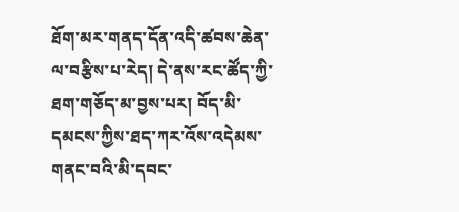ཐོག་མར་གནད་དོན་འདི་ཚབས་ཆེན་ལ་བརྩིས་པ་རེད། དེ་ནས་རང་ཚོད་ཀྱི་ཐག་གཅོད་མ་བྱས་པར། བོད་མི་དམངས་ཀྱིས་ཐད་ཀར་འོས་འདེམས་གནང་བའི་མི་དབང་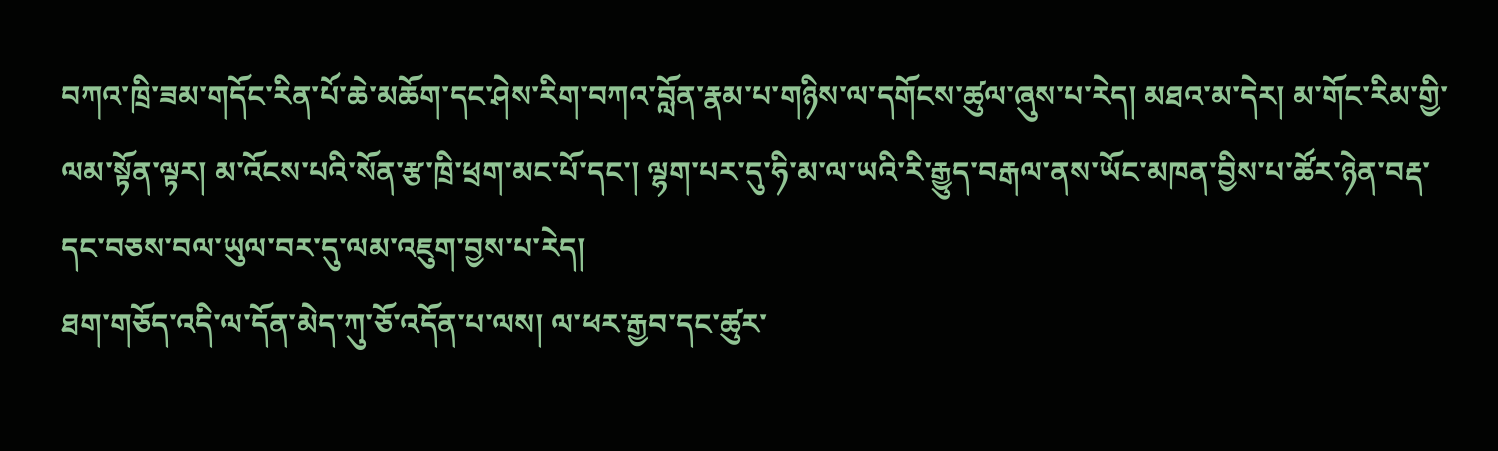བཀའ་ཁྲི་ཟམ་གདོང་རིན་པོ་ཆེ་མཆོག་དང་ཤེས་རིག་བཀའ་བློན་རྣམ་པ་གཉིས་ལ་དགོངས་ཚུལ་ཞུས་པ་རེད། མཐའ་མ་དེར། མ་གོང་རིམ་གྱི་ལམ་སྟོན་ལྟར། མ་འོངས་པའི་སོན་རྩ་ཁྲི་ཕྲག་མང་པོ་དང་། ལྷག་པར་དུ་ཧི་མ་ལ་ཡའི་རི་རྒྱུད་བརྒལ་ནས་ཡོང་མཁན་བྱིས་པ་ཚོར་ཉེན་བརྡ་དང་བཅས་བལ་ཡུལ་བར་དུ་ལམ་འཇུག་བྱས་པ་རེད།
ཐག་གཅོད་འདི་ལ་དོན་མེད་ཀུ་ཅོ་འདོན་པ་ལས། ལ་ཕར་རྒྱབ་དང་ཚུར་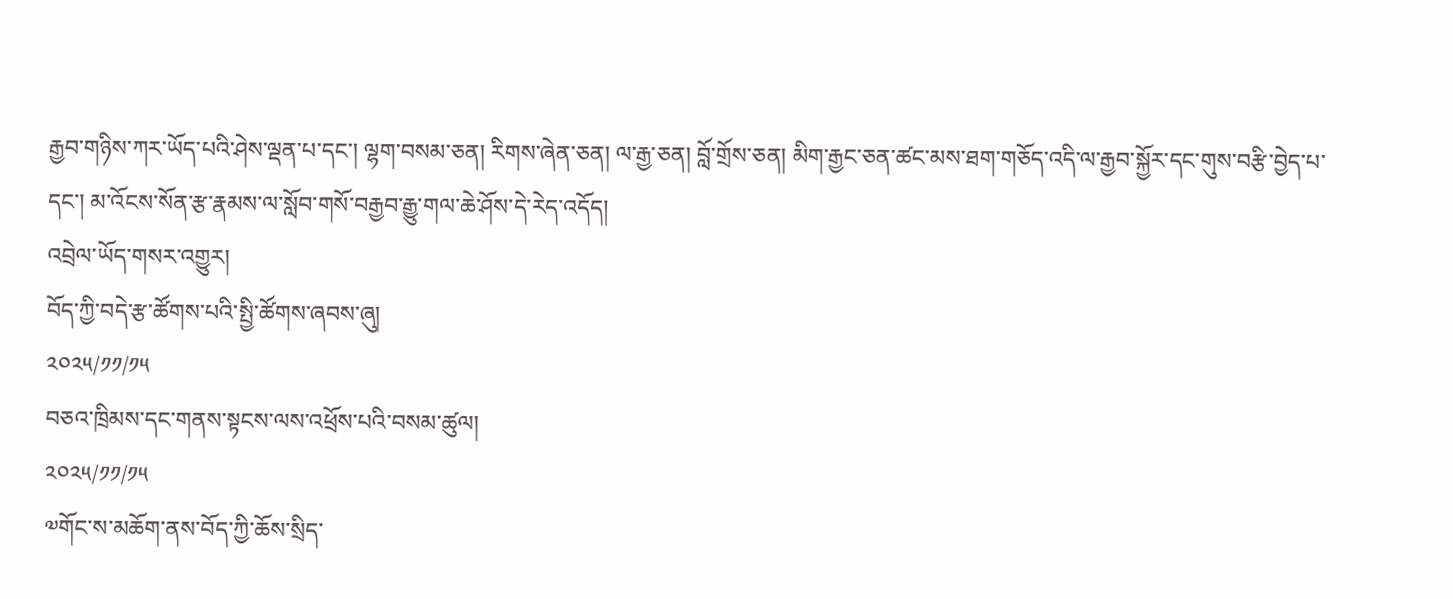རྒྱབ་གཉིས་ཀར་ཡོད་པའི་ཤེས་ལྡན་པ་དང་། ལྷག་བསམ་ཅན། རིགས་ཞེན་ཅན། ལ་རྒྱ་ཅན། བློ་གྲོས་ཅན། མིག་རྒྱང་ཅན་ཚང་མས་ཐག་གཅོད་འདི་ལ་རྒྱབ་སྐྱོར་དང་གུས་བརྩི་བྱེད་པ་དང་། མ་འོངས་སོན་རྩ་རྣམས་ལ་སློབ་གསོ་བརྒྱབ་རྒྱུ་གལ་ཆེ་ཤོས་དེ་རེད་འདོད།
འབྲེལ་ཡོད་གསར་འགྱུར།
བོད་ཀྱི་བདེ་རྩ་ཚོགས་པའི་སྤྱི་ཚོགས་ཞབས་ཞུ།
༢༠༢༥/༡༡/༡༥
བཅའ་ཁྲིམས་དང་གནས་སྟངས་ལས་འཕྲོས་པའི་བསམ་ཚུལ།
༢༠༢༥/༡༡/༡༥
༧གོང་ས་མཆོག་ནས་བོད་ཀྱི་ཆོས་སྲིད་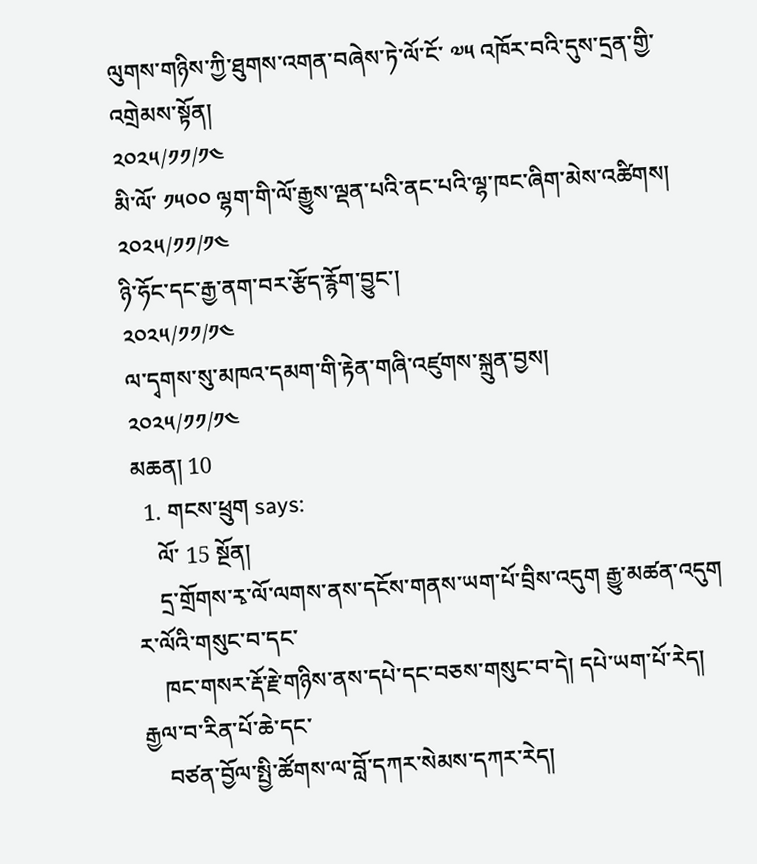ལུགས་གཉིས་ཀྱི་ཐུགས་འགན་བཞེས་ཏེ་ལོ་ངོ་ ༧༥ འཁོར་བའི་དུས་དྲན་གྱི་འགྲེམས་སྟོན།
༢༠༢༥/༡༡/༡༤
མི་ལོ་ ༡༥༠༠ ལྷག་གི་ལོ་རྒྱུས་ལྡན་པའི་ནང་པའི་ལྷ་ཁང་ཞིག་མེས་འཚིགས།
༢༠༢༥/༡༡/༡༤
ཉི་ཧོང་དང་རྒྱ་ནག་བར་རྩོད་རྙོག་བྱུང་།
༢༠༢༥/༡༡/༡༤
ལ་དྭགས་སུ་མཁའ་དམག་གི་རྟེན་གཞི་འཛུགས་སྐྲུན་བྱས།
༢༠༢༥/༡༡/༡༤
མཆན། 10
  1. གངས་ཕྲུག says:
    ལོ་ 15 སྔོན།
    དྲ་གྲོགས་རྭ་ལོ་ལགས་ནས་དངོས་གནས་ཡག་པོ་བྲིས་འདུག རྒྱུ་མཚན་འདུག ར་ལོའི་གསུང་བ་དང་
    ཁང་གསར་རྡོ་རྗེ་གཉིས་ནས་དཔེ་དང་བཅས་གསུང་བ་དེ། དཔེ་ཡག་པོ་རེད། རྒྱལ་བ་རིན་པོ་ཆེ་དང་
    བཙན་བྱོལ་སྤྱི་ཚོགས་ལ་བློ་དཀར་སེམས་དཀར་རེད།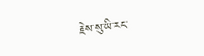རྗེས་སུ་ཡི་རང་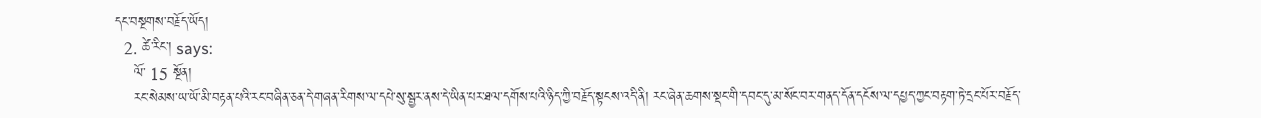དང་བསྔགས་བརྗོད་ཡོད།
  2. ཚེ་རིང་། says:
    ལོ་ 15 སྔོན།
    རང་སེམས་ཡ་ཡོ་མི་བརྟན་པའི་རང་བཞིན་ཅན་དེ་གཞན་རིགས་ལ་དཔེ་སུ་སྦྱར་ནས་དེ་ཡིན་པར་ཐལ་དགོས་པའི་ཉིད་ཀྱི་བརྗོད་སྟངས་འདི་ནི། རང་ཞེན་ཆགས་སྡང་གི་དབང་དུ་མ་སོང་བར་གནད་དོན་དངོས་ལ་དཔྱད་ཀྱང་བརྟག་ཏེ་དྲང་པོར་བརྗོད་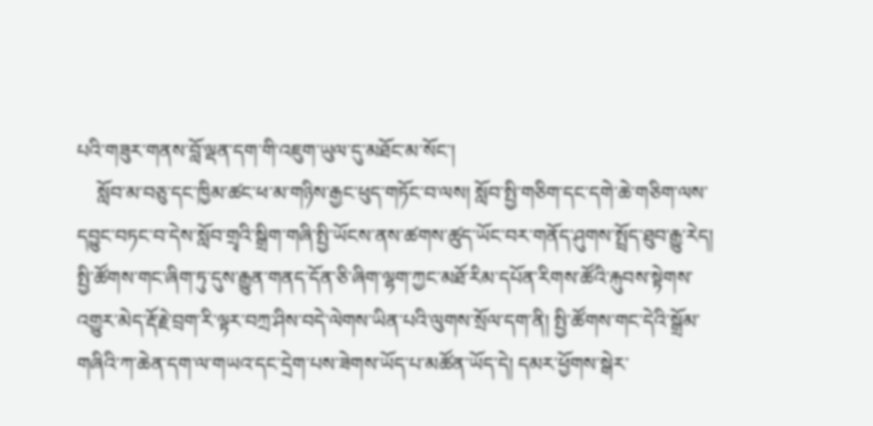པའི་གཟུར་གནས་བློ་ལྡན་དག་གི་འཇུག་ཡུལ་དུ་མཐོང་མ་སོང་།
    སློབ་མ་བཅུ་དང་ཁྱིམ་ཚང་ཕ་མ་གཉིས་རྒྱང་ཕུད་གཏོང་བ་ལས། སློབ་སྤྱི་གཅིག་དང་དགེ་ཆེ་གཅིག་ལས་དབྱུང་བཏང་བ་དེས་སློབ་གྲྭའི་སྒྲིག་གཞི་སྤྱི་ཡོངས་ནས་ཚགས་ཚུད་ཡོང་བར་གནོད་ཤུགས་སྤྲོད་ཐུབ་རྒྱུ་རེད། སྤྱི་ཚོགས་གང་ཞིག་ཏུ་དུས་རྒྱུན་གནད་དོན་ཅི་ཞིག་ལྷག་ཀྱང་མཐོ་རིམ་དཔོན་རིགས་ཚོའི་རྐུབས་སྟེགས་འགྱུར་མེད་རྡོ་རྗེ་བྲག་རི་ལྟར་བཀྲ་ཤིས་བདེ་ལེགས་ཡིན་པའི་ལུགས་སྲོལ་དག་ནི། སྤྱི་ཚོགས་གང་དེའི་སྒྲོམ་གཞིའི་ཀ་ཆེན་དག་ལ་གཡའ་དང་དྲེག་པས་ཟེགས་ཡོད་པ་མཚོན་ཡོད་དེ། དམར་ཕྱོགས་སྒེར་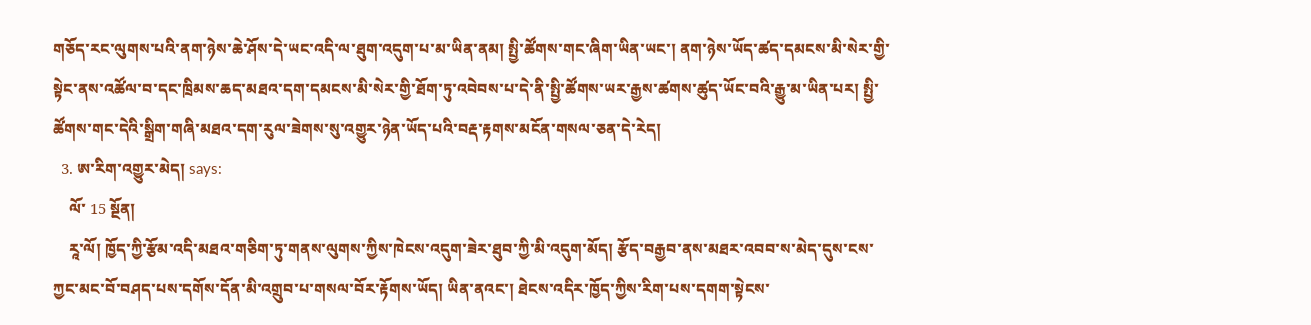གཅོད་རང་ལུགས་པའི་ནག་ཉེས་ཆེ་ཤོས་དེ་ཡང་འདི་ལ་ཐུག་འདུག་པ་མ་ཡིན་ནམ། སྤྱི་ཚོགས་གང་ཞིག་ཡིན་ཡང་། ནག་ཉེས་ཡོད་ཚད་དམངས་མི་སེར་གྱི་སྟེང་ནས་འཚོལ་བ་དང་ཁྲིམས་ཆད་མཐའ་དག་དམངས་མི་སེར་གྱི་ཐོག་ཏུ་འབེབས་པ་དེ་ནི་སྤྱི་ཚོགས་ཡར་རྒྱས་ཚགས་ཚུད་ཡོང་བའི་རྒྱུ་མ་ཡིན་པར། སྤྱི་ཚོགས་གང་དེའི་སྒྲིག་གཞི་མཐའ་དག་རུལ་ཟེགས་སུ་འགྱུར་ཉེན་ཡོད་པའི་བརྡ་རྟགས་མངོན་གསལ་ཅན་དེ་རེད།
  3. ཨ་རིག་འགྱུར་མེད། says:
    ལོ་ 15 སྔོན།
    རཱ་ལོ། ཁྱོད་ཀྱི་རྩོམ་འདི་མཐའ་གཅིག་ཏུ་གནས་ལུགས་ཀྱིས་ཁེངས་འདུག་ཟེར་ཐུབ་ཀྱི་མི་འདུག་མོད། རྩོད་བརྒྱབ་ནས་མཐར་འབབ་ས་མེད་དུས་ངས་ཀྱང་མང་བོ་བཤད་པས་དགོས་དོན་མི་འགྲུབ་པ་གསལ་བོར་རྟོགས་ཡོད། ཡིན་ནའང་། ཐེངས་འདིར་ཁྱོད་ཀྱིས་རིག་པས་དགག་སྟེངས་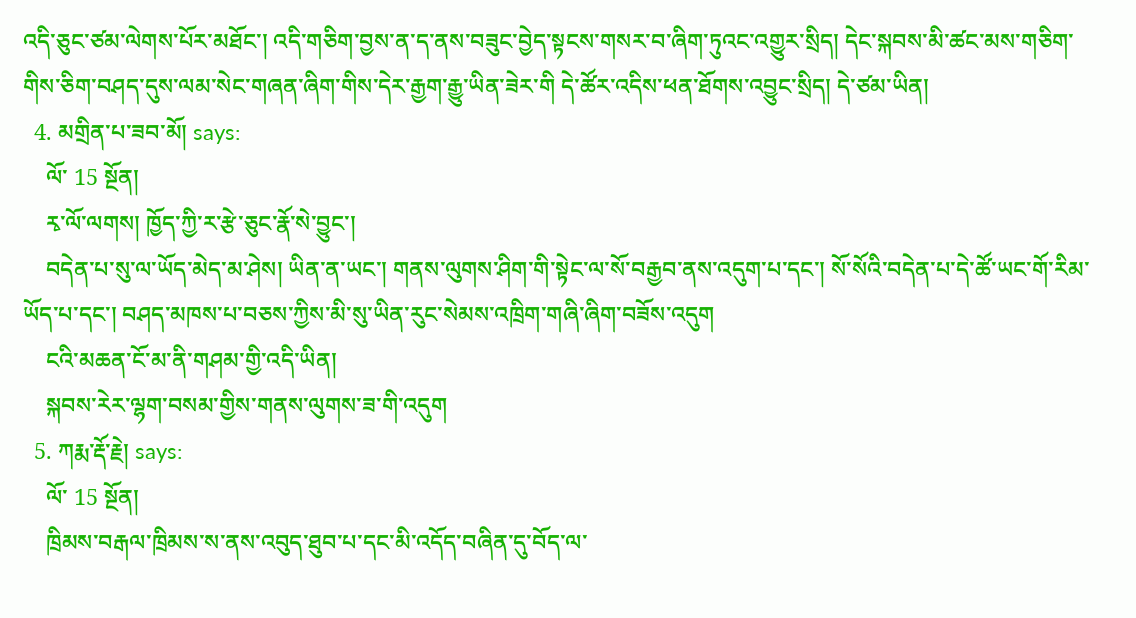འདི་ཅུང་ཙམ་ལེགས་པོར་མཐོང་། འདི་གཅིག་བྱས་ན་ད་ནས་བཟུང་བྱེད་སྟངས་གསར་བ་ཞིག་ཏུའང་འགྱུར་སྲིད། དེང་སྐབས་མི་ཚང་མས་གཅིག་གིས་ཅིག་བཤད་དུས་ལམ་སེང་གཞན་ཞིག་གིས་དེར་རྒྱག་རྒྱུ་ཡིན་ཟེར་གི དེ་ཚོར་འདིས་ཕན་ཐོགས་འབྱུང་སྲིད། དེ་ཙམ་ཡིན།
  4. མགྲིན་པ་ཟབ་མོ། says:
    ལོ་ 15 སྔོན།
    རྭ་ལོ་ལགས། ཁྱོད་ཀྱི་ར་རྩེ་ཅུང་རྣོ་སེ་བྱུང་།
    བདེན་པ་སུ་ལ་ཡོད་མེད་མ་ཤེས། ཡིན་ན་ཡང་། གནས་ལུགས་ཤིག་གི་སྟེང་ལ་སོ་བརྒྱབ་ནས་འདུག་པ་དང་། སོ་སོའི་བདེན་པ་དེ་ཚོ་ཡང་གོ་རིམ་ཡོད་པ་དང་། བཤད་མཁས་པ་བཅས་ཀྱིས་མི་སུ་ཡིན་རུང་སེམས་འཁྲིག་གཞི་ཞིག་བཟོས་འདུག
    ངའི་མཆན་ངོ་མ་ནི་གཤམ་གྱི་འདི་ཡིན།
    སྐབས་རེར་ལྷག་བསམ་གྱིས་གནས་ལུགས་ཟ་གི་འདུག
  5. ཀརྨ་རྡོ་རྗེ། says:
    ལོ་ 15 སྔོན།
    ཁྲིམས་བརྒལ་ཁྲིམས་ས་ནས་འབུད་ཐུབ་པ་དང་མི་འདོད་བཞིན་དུ་བོད་ལ་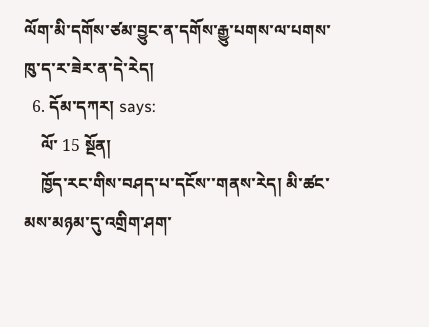ལོག་མི་དགོས་ཙམ་བྱུང་ན་དགོས་རྒྱུ་པགས་ལ་པགས་ཁུ་ད་ར་ཟེར་ན་དེ་རེད།
  6. དོམ་དཀར། says:
    ལོ་ 15 སྔོན།
    ཁྱོད་རང་གིས་བཤད་པ་དངོས་་གནས་རེད། མི་ཚང་མས་མཉམ་དུ་འགྲིག་ཤག་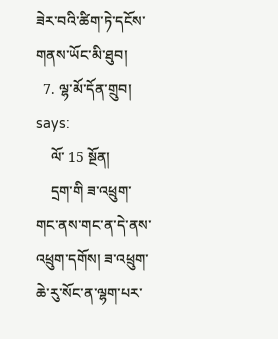ཟེར་བའི་ཚིག་ཏེ་དངོས་གནས་ཡོང་མི་ཐུབ།
  7. ལྷ་མོ་དོན་གྲུབ། says:
    ལོ་ 15 སྔོན།
    དྲག་གི ཟ་འཕྲུག་གང་ནས་གང་ན་དེ་ནས་འཕྲུག་དགོས། ཟ་འཕྲུག་ཆེ་རུ་སོང་ན་ལྷག་པར་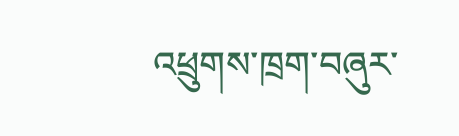འཕྲུགས་ཁྲག་བཞུར་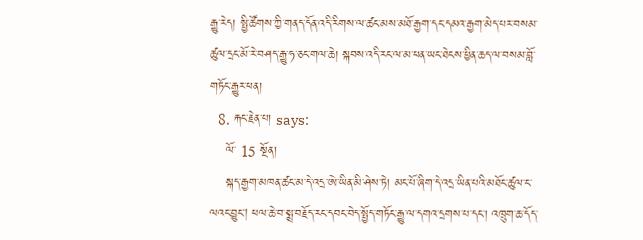རྒྱུ་རེད། སྤྱི་ཚོགས་ཀྱི་གནད་དོན་འདི་རིགས་ལ་ཚང་མས་མཐོ་རྒྱག་དང་དམའ་རྒྱག་མེད་པར་བསམ་ཚུལ་དྲང་མོ་རེ་བཤད་རྒྱུ་ཧ་ཅང་གལ་ཆེ། སྐབས་འདི་རང་ལ་མ་ཕན་ཡང་ཐེངས་ཕྱིན་ཆད་ལ་བསམ་བློ་གཏོང་རྒྱུར་ཕན།
  8. རྐང་རྗེན་པ། says:
    ལོ་ 15 སྔོན།
    སྐད་རྒྱག་མཁན་ཚང་མ་དེ་འདྲ་ཨེ་ཡིན་མི་ཤེས་ཏེ། མང་པོ་ཞིག་དེ་འདྲ་ཡིན་པའི་མཐོང་ཚུལ་ང་ལའང་བྱུང། ཕལ་ཆེ་བ་སྨྲ་བརྗོད་རང་དབང་བེད་སྤྱོད་གཏོང་རྒྱུ་ལ་དགའ་དྲགས་པ་དང་། འཁྲུག་ཆ་དོད་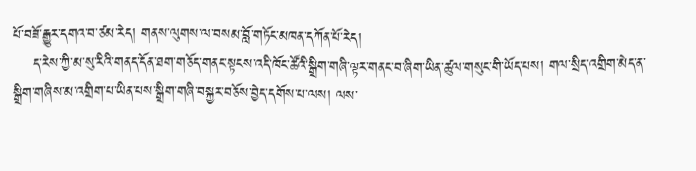པོ་བཟོ་རྒྱུར་དགའ་བ་ཙམ་རེད། གནས་ལུགས་ལ་བསམ་བློ་གཏོང་མཁན་དཀོན་པོ་རེད།
    ད་རེས་ཀྱི་མ་སུ་རིའི་གནད་དོན་ཐག་གཅོད་གནང་སྟངས་འདི་ཁོང་ཚོའི་སྒྲིག་གཞི་ལྟར་གནང་བ་ཞིག་ཡིན་ཚུལ་གསུང་གི་ཡོད་པས། གལ་སྲིད་འགྲིག་མེད་ན་སྒྲིག་གཞིས་མ་འགྲིག་པ་ཡིན་པས་སྒྲིག་གཞི་བསྐྱར་བཅོས་བྱེད་དགོས་པ་ལས། ལས་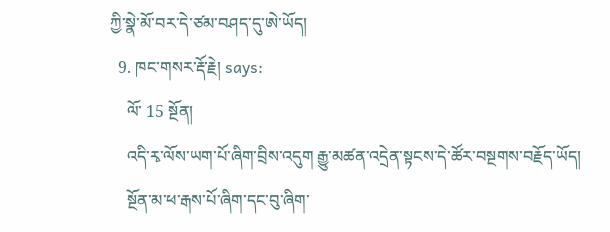ཀྱི་སྣེ་མོ་བར་དེ་ཙམ་བཤད་དུ་ཨེ་ཡོད།
  9. ཁང་གསར་རྡོ་རྗེ། says:
    ལོ་ 15 སྔོན།
    འདི་རྭ་ལོས་ཡག་པོ་ཞིག་བྲིས་འདུག རྒྱུ་མཚན་འདྲེན་སྟངས་དེ་ཚོར་བསྔགས་བརྗོད་ཡོད།
    སྔོན་མ་ཕ་རྒས་པོ་ཞིག་དང་བུ་ཞིག་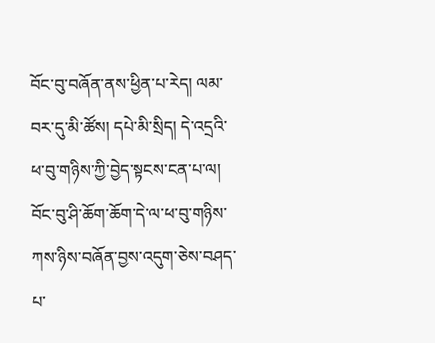བོང་བུ་བཞོན་ནས་ཕྱིན་པ་རེད། ལམ་བར་དུ་མི་ཚོས། དཔེ་མི་སྲིད། དེ་འདྲའི་ཕ་བུ་གཉིས་ཀྱི་བྱེད་སྟངས་ངན་པ་ལ། བོང་བུ་ཤི་ཆོག་ཆོག་དེ་ལ་ཕ་བུ་གཉིས་ཀས་ཉིས་བཞོན་བྱས་འདུག་ཅེས་བཤད་པ་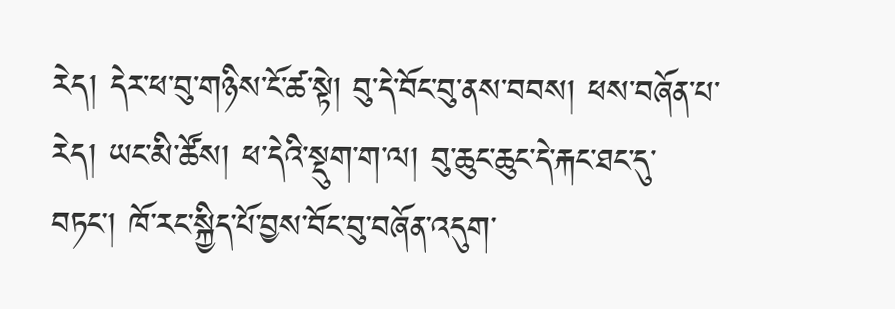རེད། དེར་ཕ་བུ་གཉིས་ངོ་ཚ་སྟེ། བུ་དེ་བོང་བུ་ནས་བབས། ཕས་བཞོན་པ་རེད། ཡང་མི་ཚོས། ཕ་དེའི་སྡུག་ག་ལ། བུ་ཆུང་ཆུང་དེ་རྐང་ཐང་དུ་བཏང་། ཁོ་རང་སྐྱིད་པོ་བྱས་བོང་བུ་བཞོན་འདུག་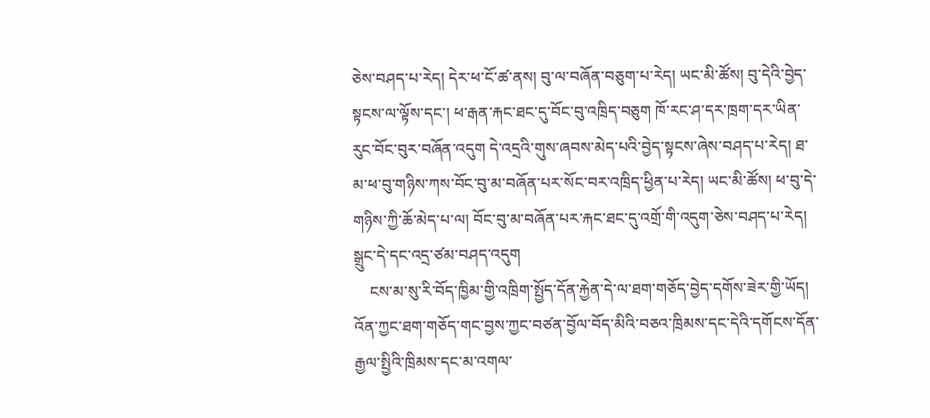ཅེས་བཤད་པ་རེད། དེར་ཕ་ངོ་ཚ་ནས། བུ་ལ་བཞོན་བཅུག་པ་རེད། ཡང་མི་ཚོས། བུ་དེའི་བྱེད་སྟངས་ལ་ལྟོས་དང་། ཕ་རྒན་རྐང་ཐང་དུ་བོང་བུ་འཁྲིད་བཅུག ཁོ་རང་ཤ་དར་ཁྲག་དར་ཡིན་རུང་བོང་བུར་བཞོན་འདུག དེ་འདྲའི་གུས་ཞབས་མེད་པའི་བྱེད་སྟངས་ཞེས་བཤད་པ་རེད། ཐ་མ་ཕ་བུ་གཉིས་ཀས་བོང་བུ་མ་བཞོན་པར་སོང་བར་འཁྲིད་ཕྱིན་པ་རེད། ཡང་མི་ཚོས། ཕ་བུ་དེ་གཉིས་ཀྱི་ཆོ་མེད་པ་ལ། བོང་བུ་མ་བཞོན་པར་རྐང་ཐང་དུ་འགྲོ་གི་འདུག་ཅེས་བཤད་པ་རེད། སྒྲུང་དེ་དང་འདྲ་ཙམ་བཤད་འདུག
    ངས་མ་སུ་རི་བོད་ཁྱིམ་གྱི་འཁྲིག་སྤྱོད་དོན་རྐྱེན་དེ་ལ་ཐག་གཅོད་བྱེད་དགོས་ཟེར་གྱི་ཡོད། འོན་ཀྱང་ཐག་གཅོད་གང་བྱས་ཀྱང་བཙན་བྱོལ་བོད་མིའི་བཅའ་ཁྲིམས་དང་དེའི་དགོངས་དོན་རྒྱལ་སྤྱིའི་ཁྲིམས་དང་མ་འགལ་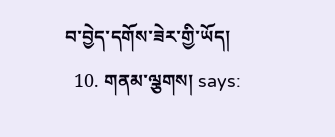བ་བྱེད་དགོས་ཟེར་གྱི་ཡོད།
  10. གནམ་ལྕགས། says: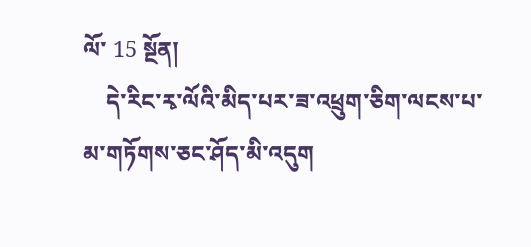ལོ་ 15 སྔོན།
    དེ་རིང་རྭ་ལོའི་མིད་པར་ཟ་འཕྲུག་ཅིག་ལངས་པ་མ་གཏོགས་ཅང་ཤོད་མི་འདུག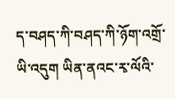ད་བཤད་ཀི་བཤད་ཀི་ཉོག་འགྲོ་ཡི་འདུག ཡིན་ནའང་རྭ་ལོའི་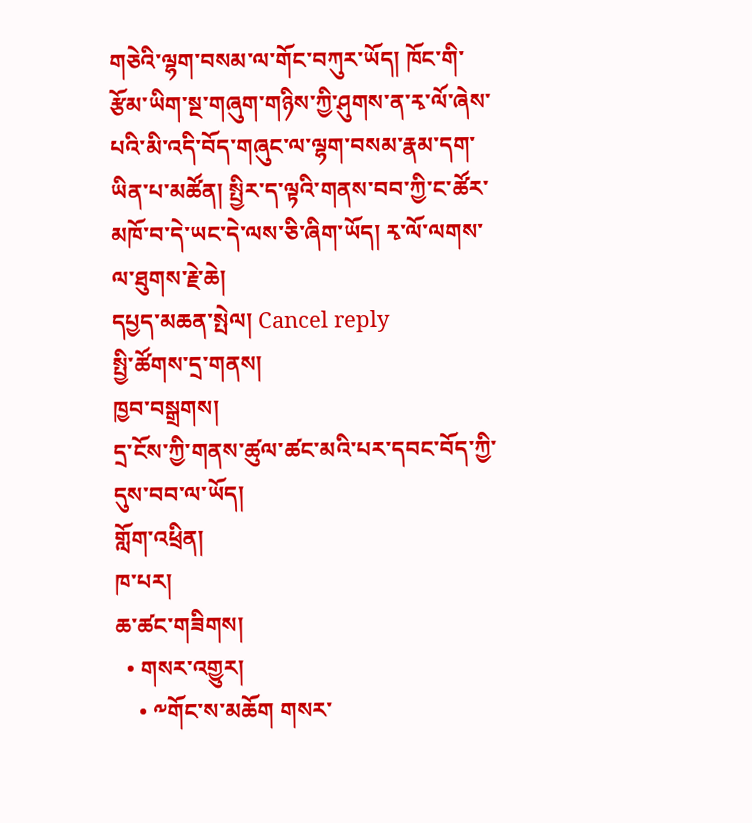གཅེའི་ལྷག་བསམ་ལ་གོང་བཀུར་ཡོད། ཁོང་གི་རྩོམ་ཡིག་སྔ་གཞུག་གཉིས་ཀྱི་ཤུགས་ན་རྭ་ལོ་ཞེས་པའི་མི་འདི་བོད་གཞུང་ལ་ལྷག་བསམ་རྣམ་དག་ཡིན་པ་མཚོན། སྤྱིར་ད་ལྟའི་གནས་བབ་ཀྱི་ང་ཚོར་མཁོ་བ་དེ་ཡང་དེ་ལས་ཅི་ཞིག་ཡོད། རྭ་ལོ་ལགས་ལ་ཐུགས་རྗེ་ཆེ།
དཔྱད་མཆན་སྤེལ། Cancel reply
སྤྱི་ཚོགས་དྲ་གནས།
ཁྱབ་བསྒྲགས།
དྲ་ངོས་ཀྱི་གནས་ཚུལ་ཚང་མའི་པར་དབང་བོད་ཀྱི་དུས་བབ་ལ་ཡོད།
གློག་འཕྲིན།
ཁ་པར།
ཆ་ཚང་གཟིགས།
  • གསར་འགྱུར།
    • ༸གོང་ས་མཆོག གསར་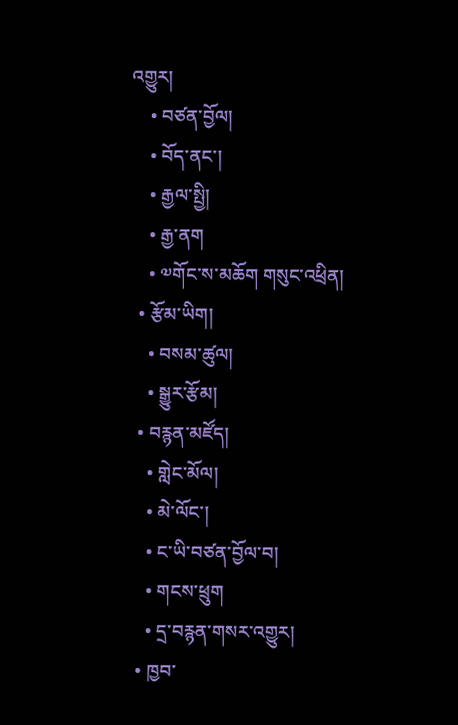འགྱུར།
    • བཙན་བྱོལ།
    • བོད་ནང་།
    • རྒྱལ་སྤྱི།
    • རྒྱ་ནག
    • ༧གོང་ས་མཆོག གསུང་འཕྲིན།
  • རྩོམ་ཡིག།
    • བསམ་ཚུལ།
    • སྒྱུར་རྩོམ།
  • བརྙན་མཛོད།
    • གླེང་མོལ།
    • མེ་ལོང་།
    • ང་ཡི་བཙན་བྱོལ་བ།
    • གངས་ཕྲུག
    • དྲ་བརྙན་གསར་འགྱུར།
  • ཁྱབ་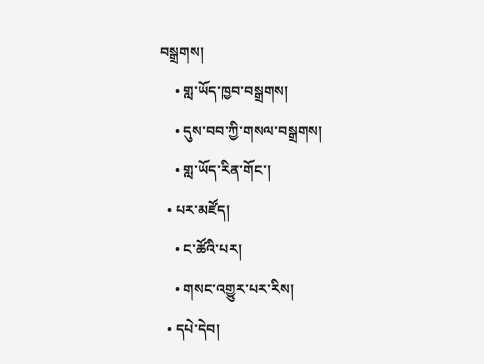བསྒྲགས།
    • གླ་ཡོད་ཁྱབ་བསྒྲགས།
    • དུས་བབ་ཀྱི་གསལ་བསྒྲགས།
    • གླ་ཡོད་རིན་གོང་།
  • པར་མཛོད།
    • ང་ཚོའི་པར།
    • གསང་འགྱུར་པར་རིས།
  • དཔེ་དེབ།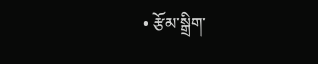• རྩོམ་སྒྲིག་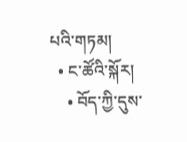པའི་གཏམ།
  • ང་ཚོའི་སྐོར།
    • བོད་ཀྱི་དུས་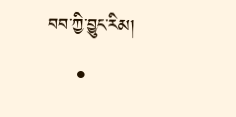བབ་ཀྱི་བྱུང་རིམ།
    •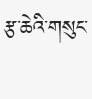རྩ་ཆེའི་གསུང་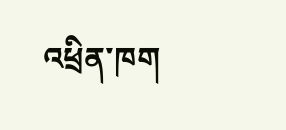འཕྲིན་ཁག